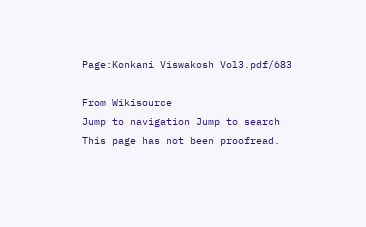Page:Konkani Viswakosh Vol3.pdf/683

From Wikisource
Jump to navigation Jump to search
This page has not been proofread.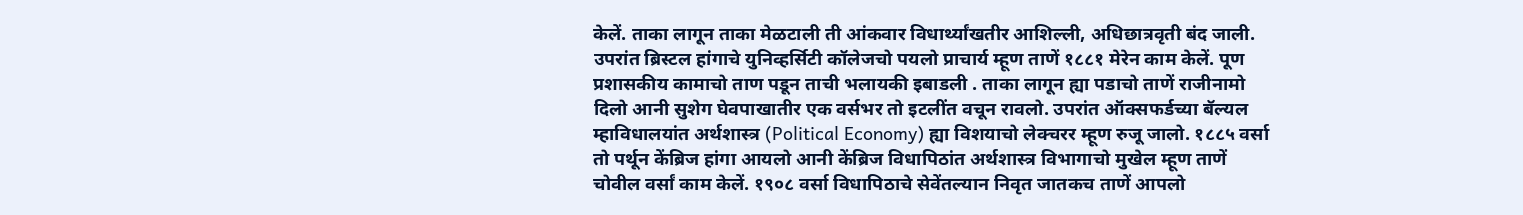केलें. ताका लागून ताका मेळटाली ती आंकवार विधार्थ्यांखतीर आशिल्ली, अधिछात्रवृती बंद जाली. उपरांत ब्रिस्टल हांगाचे युनिव्हर्सिटी कॉलेजचो पयलो प्राचार्य म्हूण ताणें १८८१ मेरेन काम केलें. पूण प्रशासकीय कामाचो ताण पडून ताची भलायकी इबाडली . ताका लागून ह्या पडाचो ताणें राजीनामो दिलो आनी सुशेग घेवपाखातीर एक वर्सभर तो इटलींत वचून रावलो. उपरांत ऑक्सफर्डच्या बॅल्यल म्हाविधालयांत अर्थशास्त्र (Political Economy) ह्या विशयाचो लेक्चरर म्हूण रुजू जालो. १८८५ वर्सा तो पर्थून केंब्रिज हांगा आयलो आनी केंब्रिज विधापिठांत अर्थशास्त्र विभागाचो मुखेल म्हूण ताणें चोवील वर्सां काम केलें. १९०८ वर्सा विधापिठाचे सेवेंतल्यान निवृत जातकच ताणें आपलो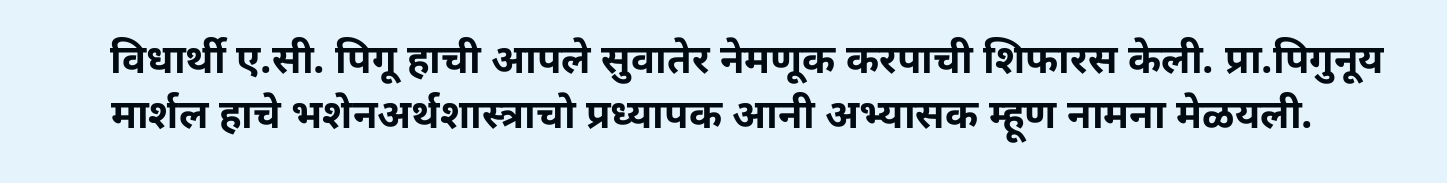विधार्थी ए.सी. पिगू हाची आपले सुवातेर नेमणूक करपाची शिफारस केली. प्रा.पिगुनूय मार्शल हाचे भशेनअर्थशास्त्राचो प्रध्यापक आनी अभ्यासक म्हूण नामना मेळयली.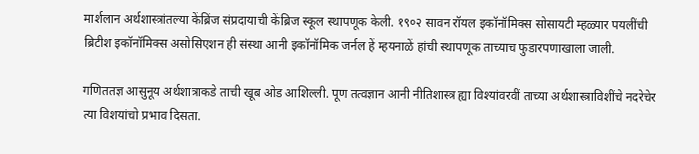मार्शलान अर्थशास्त्रांतल्या केंब्रिंज संप्रदायाची ‍केंब्रिज स्कूल स्थापणूक केली. १९०२ सावन रॉयल इकॉनॉमिक्स सोसायटी म्हळ्यार पयलींची ब्रिटीश इकॉनॉमिक्स असोसिएशन ही संस्था आनी इकॉनॉमिक जर्नल हें म्हयनाळें हांची स्थापणूक ताच्याच फुडारपणाखाला जाली.

गणिततज्ञ आसुनूय अर्थशात्राकडे ताची खूब ओड आशिल्ली. पूण तत्वज्ञान आनी नीतिशास्त्र ह्या विश्यांवरवीं ताच्या अर्थशास्त्राविशींचे नदरेचेर त्या विशयांचो प्रभाव दिसता.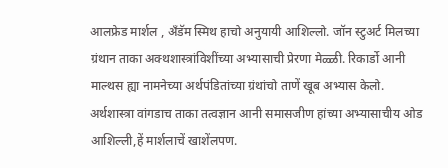आलफ्रेड मार्शल , अँडॅम स्मिथ हाचो अनुयायी आशिल्लो. जॉन स्टुअर्ट मिलच्या ग्रंथान ताका अक्थशास्त्रांविशींच्या अभ्यासाची प्रेरणा मेळ्ळी. रिकार्डो आनी माल्थस ह्या नामनेच्या अर्थपंडितांच्या ग्रंथांचो ताणें खूब अभ्यास केलो. अर्थशास्त्रा वांगडाच ताका तत्वज्ञान आनी समासजीण हांच्या अभ्यासाचीय ओड आशिल्ली,हें मार्शलाचें खाशेंलपण.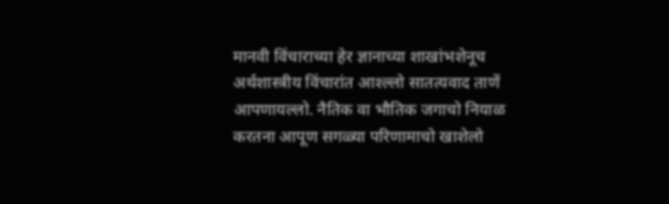मानवी विंचाराच्या हेर ज्ञानाच्या शाखांभशेनूच अर्थशास्त्रीय विंचारांत आश्ल्लो सातत्यवाद ताणें आपणायल्लो. नैतिक वा भौतिक जगाचो नियाळ करतना आपूण सगळ्या परिणामाचो खाशेलो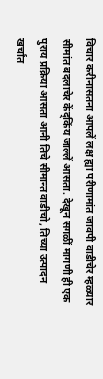विचार करीनासतना आपलें लक्ष ह्या परीणामांत जावपी वाडीचेर म्हळ्यार सीमांत बदलाचेर केंद्किंय जाल्लें आसता. देखून सगळीं मागणी ही एक पुराय प्रक्रिया आसता आनी तिचे सीमान्त वाडीचो, तिच्या उत्पादन खर्चांत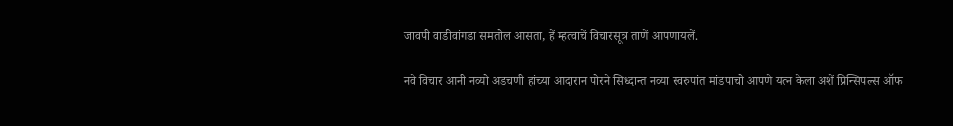जावपी वाडीवांगडा समतोल आसता, हें म्हत्वाचें विचारसूत्र ताणें आपणायलें.

नवे विचार आनी नव्यो अडचणी हांच्या आदारान पोरने सिध्दान्त नव्या स्वरुपांत मांडपाचो आपणे यत्न केला अशें प्रिन्सिपल्स ऑफ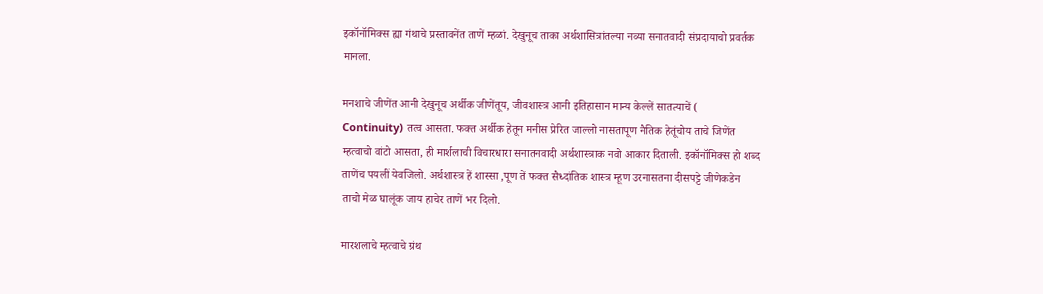इकॉनॉमिक्स ह्या गंथाचे प्रस्तावनेंत ताणें म्हळां. देखुनूच ताका अर्थशासित्रांतल्या नव्या सनातवादी संप्रदायाचो प्रवर्तक मानला.

मनशाचे जीणेंत आनी देखुनूच अर्थीक जीणेंतूय, जीवशास्त्र आनी इतिहासान मान्य केल्लें सातत्याचें ( Continuity) तत्व आसता. फक्त अर्थीक हेतून मनीस प्रेरित जाल्लो नासतापूण नैतिक हेतूंचोय ताचे जिणेंत म्हत्वाचो वांटो आसता, ही मार्शलाची विचारधारा सनातनवादी अर्थशास्त्राक नवो आकार दिताली. इकॉनॉमिक्स हो शब्द ताणेंच पयलीं येवजिलो. अर्थशास्त्र हें शास्सा ,पूण तें फक्त सैध्दांतिक शास्त्र म्हूण उरनासतना दीसपट्टे जीणेकडेन ताचो मेळ घालूंक जाय हाचेर ताणें भर दिलो.

मारशलाचे म्हत्वाचे ग्रंथ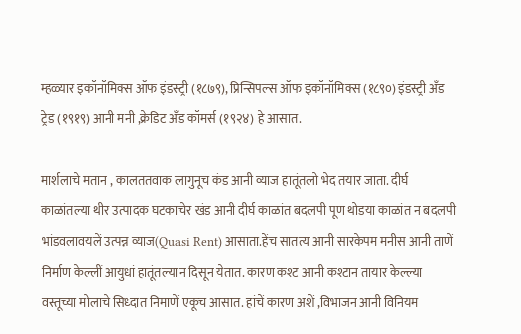म्हळ्यार इकॉनॉमिक्स ऑफ इंडस्ट्री (१८७९), प्रिन्सिपल्स ऑफ इकॉनॉमिक्स (१८९०) इंडस्ट्री अँड ट्रेड (१९१९) आनी मनी ,क्रेडिट अँड कॉमर्स (१९२४) हे आसात.

मार्शलाचे मतान , कालततवाक लागुनूच कंड आनी व्याज हातूंतलो भेद तयार जाता. दीर्घ काळांतल्या थीर उत्पादक घटकाचेर खंड आनी दीर्घ काळांत बदलपी पूण थोडया काळांत न बदलपी भांडवलावयलें उत्पन्न व्याज(Quasi Rent) आसाता.हेंच सातत्य आनी सारकेपम मनीस आनी ताणें निर्माण केल्लीं आयुधां हातूंतल्यान दिसून येतात. कारण कश्ट आनी कश्टान तायार केल्ल्या वस्तूच्या मोलाचे सिध्दात निमाणें एकूच आसात. हांचें कारण अशें ,विभाजन आनी विनियम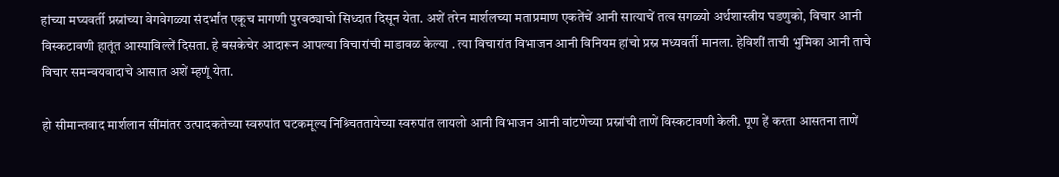हांच्या मघ्यवर्ती प्रस्नांच्या वेगवेगळ्या संदर्भांत एकूच मागणी पुरवठ्याचो सिध्दात दिसून येता. अशें तरेन मार्शलच्या मताप्रमाण एकतेंचें आनी सात्याचें तत्व सगळ्यो अर्थशास्त्रीय घडणुको, विचार आनी विस्कटावणी हातूंत आस्पाविल्लें दिसता. हे बसकेचेर आदारून आपल्या विचारांची माडावळ केल्या . त्या विचारांत विभाजन आनी विनियम हांचो प्रस्न मध्यवर्ती मानला. हेविशीं ताची भुमिका आनी ताचे विचार समन्वयवादाचे आसात अशें म्हणूं येता.

हो सीमान्तवाद मार्शलान सींमांतर उत्पादकतेच्या स्वरुपांत घटकमूल्य निश्र्चिततायेच्या स्वरुपांत लायलो आनी विभाजन आनी वांटणेच्या प्रस्नांची ताणें विस्कटावणी केली. पूण हें करता आसतना ताणें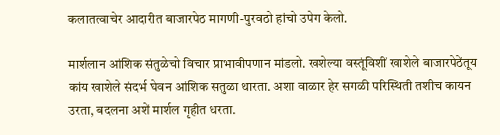कलातत्वाचेर आदारीत बाजारपेठ मागणी-पुरवठो हांचो उपेग केलो.

मार्शलान आंशिक संतुळेचो विचार प्राभावीपणान मांडलो. खशेल्या वस्तूंविशीं खाशेले बाजारपेठेंतूय कांय खाशेले संदर्भ घेवन आंशिक सतुळा थारता. अशा वाळार हेर सगळी परिस्थिती तशीच कायन उरता, बदलना अशें मार्शल गृहीत धरता.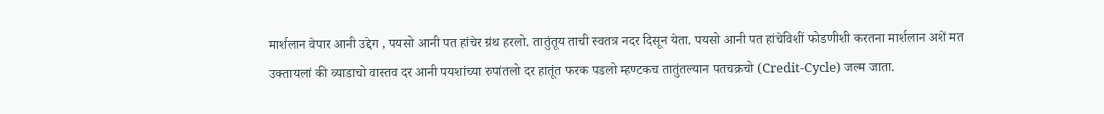मार्शलान वेपार आनी उद्देग , पयसो आनी पत हांचेर ग्रंथ हरलो. तातुंतूय ताची स्वतत्र नदर दिसून येता. पयसो आनी पत हांचेविशीं फोडणीशी करतना मार्शलान अशें मत उक्तायलां की व्याडाचो वास्तव दर आनी पयशांच्या रुपांतलो दर हातूंत फरक पडलो म्हण्टकच तातुंतल्यान पतचक्रचो (Credit-Cycle) जल्म जाता.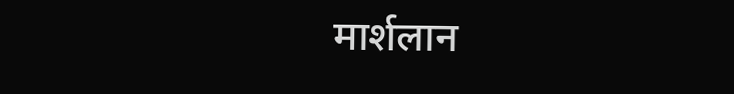मार्शलान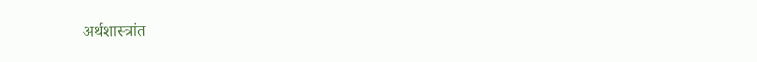अर्थशास्त्रांत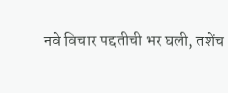नवे विचार पद्दतीची भर घली, तशेंच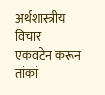अर्थशास्त्रीय विचार एकवटेन करून तांकां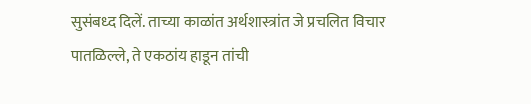सुसंबध्द दिलें. ताच्या काळांत अर्थशास्त्रांत जे प्रचलित विचार पातळिल्ले, ते एकठांय हाडून तांची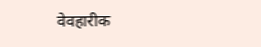वेवहारीक